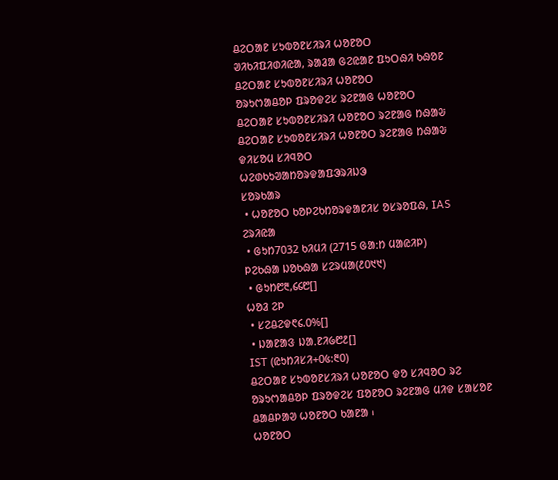ᱪᱮᱛᱟᱱ ᱥᱩᱵᱚᱱᱥᱤᱨᱤ ᱦᱚᱱᱚᱛ
ᱣᱤᱠᱤᱯᱤᱰᱤᱭᱟ, ᱨᱟᱲᱟ ᱜᱮᱭᱟᱱ ᱯᱩᱛᱷᱤ ᱠᱷᱚᱱ
ᱪᱮᱛᱟᱱ ᱥᱩᱵᱚᱱᱥᱤᱨᱤ ᱦᱚᱱᱚᱛ
ᱚᱨᱩᱬᱟᱪᱚᱞ ᱯᱨᱚᱫᱮᱥ ᱨᱮᱱᱟᱜ ᱦᱚᱱᱚᱛ
ᱪᱮᱛᱟᱱ ᱥᱩᱵᱚᱱᱥᱤᱨᱤ ᱦᱚᱱᱚᱛ ᱨᱮᱱᱟᱜ ᱴᱷᱟᱶ
ᱪᱮᱛᱟᱱ ᱥᱩᱵᱚᱱᱥᱤᱨᱤ ᱦᱚᱱᱚᱛ ᱨᱮᱱᱟᱜ ᱴᱷᱟᱶ
ᱫᱤᱥᱚᱢ ᱥᱤᱧᱚᱛ
ᱦᱮᱰᱠᱩᱣᱟᱴᱚᱨᱫᱟᱯᱳᱨᱤᱡᱳ
ᱥᱚᱨᱠᱟᱨ
 • ᱦᱚᱱᱚᱛ ᱠᱚᱞᱮᱠᱴᱚᱨᱫᱟᱱᱤᱥ ᱚᱥᱨᱚᱯᱷ, IAS
ᱮᱨᱤᱭᱟ
 • ᱜᱩᱴ7032 ᱠᱤᱢᱤ (2715 ᱜᱟᱺᱴ ᱢᱟᱭᱤᱞ)
ᱞᱮᱠᱷᱟ ᱡᱚᱠᱷᱟ ᱥᱮᱨᱢᱟ(᱒᱐᱑᱑)
 • ᱜᱩᱴ᱘᱓,᱔᱔᱘[]
ᱦᱚᱲ ᱮᱞ
 • ᱥᱮᱪᱮᱫ᱖᱔.᱐%[]
 • ᱡᱟᱱᱟᱝ ᱡᱟᱹᱱᱤ᱙᱘᱒[]
IST (ᱭᱩᱴᱤᱥᱤ+᱐᱕:᱓᱐)
ᱪᱮᱛᱟᱱ ᱥᱩᱵᱚᱱᱥᱤᱨᱤ ᱦᱚᱱᱚᱛ ᱫᱚ ᱥᱤᱧᱚᱛ ᱨᱮ ᱚᱨᱩᱬᱟᱪᱚᱞ ᱯᱨᱚᱫᱮᱥ ᱯᱚᱱᱚᱛ ᱨᱮᱱᱟᱜ ᱢᱤᱫ ᱥᱟᱥᱚᱱ ᱪᱟᱪᱞᱟᱣ ᱦᱚᱱᱚᱛ ᱠᱟᱱᱟ ᱾
ᱦᱚᱱᱚᱛ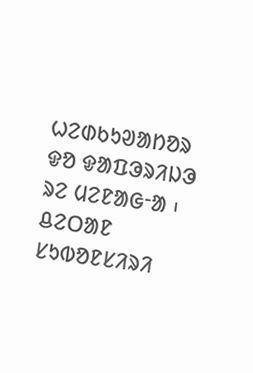ᱦᱮᱰᱠᱩᱣᱟᱴᱚᱨ ᱫᱚ ᱫᱟᱯᱳᱨᱤᱡᱳ ᱨᱮ ᱢᱮᱱᱟᱜᱼᱟ ᱾ ᱪᱮᱛᱟᱱ ᱥᱩᱵᱚᱱᱥᱤᱨᱤ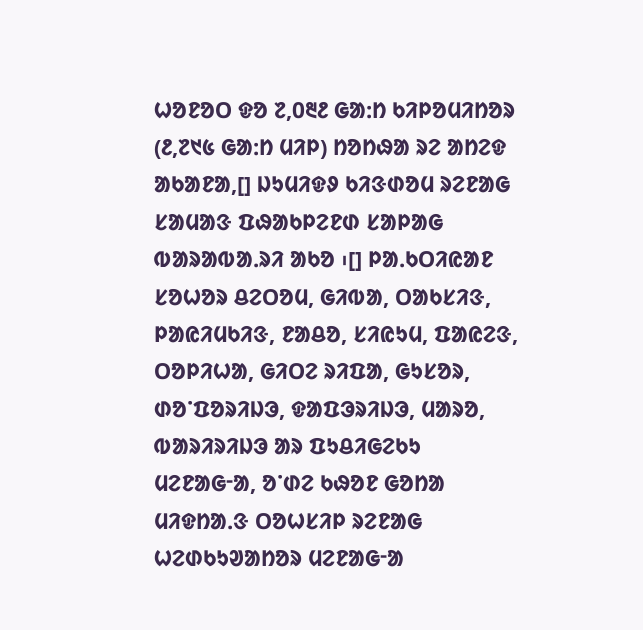ᱦᱚᱱᱚᱛ ᱫᱚ ᱗,᱐᱓᱒ ᱜᱟᱺᱴ ᱠᱤᱞᱚᱢᱤᱴᱚᱨ (᱒,᱗᱑᱕ ᱜᱟᱺᱴ ᱢᱤᱞ) ᱴᱚᱴᱷᱟ ᱨᱮ ᱟᱴᱮᱫ ᱟᱠᱟᱱᱟ,[] ᱡᱩᱢᱤᱫᱽ ᱠᱤᱝᱰᱚᱢ ᱨᱮᱱᱟᱜ ᱥᱟᱢᱟᱝ ᱯᱷᱟᱠᱞᱮᱱᱰ ᱥᱟᱞᱟᱜ ᱵᱟᱨᱟᱵᱟᱹᱨᱤ ᱟᱠᱚ ᱾[] ᱞᱟᱹᱠᱛᱤᱭᱟᱱ ᱥᱚᱦᱚᱨ ᱪᱮᱛᱚᱢ, ᱜᱤᱵᱟ, ᱛᱟᱠᱥᱤᱝ, ᱞᱟᱭᱤᱢᱠᱤᱝ, ᱱᱟᱪᱚ, ᱥᱤᱭᱩᱢ, ᱯᱟᱭᱮᱝ, ᱛᱚᱞᱤᱦᱟ, ᱜᱤᱛᱮ ᱨᱤᱯᱟ, ᱜᱩᱥᱚᱨ, ᱰᱚᱸᱯᱚᱨᱤᱡᱳ, ᱫᱟᱯᱳᱨᱤᱡᱳ, ᱢᱟᱨᱚ, ᱵᱟᱨᱤᱨᱤᱡᱳ ᱟᱨ ᱯᱩᱪᱤᱜᱮᱠᱩ ᱢᱮᱱᱟᱜᱼᱟ, ᱚᱸᱰᱮ ᱠᱷᱚᱱ ᱜᱚᱴᱟ ᱢᱤᱫᱴᱟᱹᱝ ᱛᱚᱦᱥᱤᱞ ᱨᱮᱱᱟᱜ ᱦᱮᱰᱠᱩᱣᱟᱴᱚᱨ ᱢᱮᱱᱟᱜᱼᱟ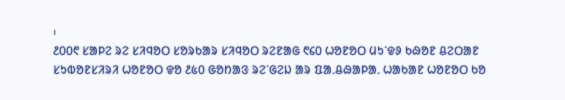᱾
᱒᱐᱐᱖ ᱥᱟᱞᱮ ᱨᱮ ᱥᱤᱧᱚᱛ ᱥᱚᱨᱠᱟᱨ ᱥᱤᱧᱚᱛ ᱨᱮᱱᱟᱜ ᱖᱔᱐ ᱦᱚᱱᱚᱛ ᱢᱩᱸᱫᱽ ᱠᱷᱚᱱ ᱪᱮᱛᱟᱱ ᱥᱩᱵᱚᱱᱥᱤᱨᱤ ᱦᱚᱱᱚᱛ ᱫᱚ ᱒᱕᱐ ᱜᱚᱴᱟᱝ ᱨᱮᱸᱜᱮᱡ ᱟᱨ ᱯᱟᱹᱪᱷᱟᱞᱟᱹ ᱦᱟᱠᱟᱱ ᱦᱚᱱᱚᱛ ᱠᱚ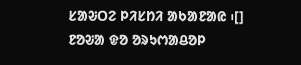ᱥᱟᱶᱛᱮ ᱞᱤᱥᱴᱤ ᱟᱠᱟᱱᱟᱭ ᱾[] ᱱᱚᱶᱟ ᱫᱚ ᱚᱨᱩᱬᱟᱪᱚᱞ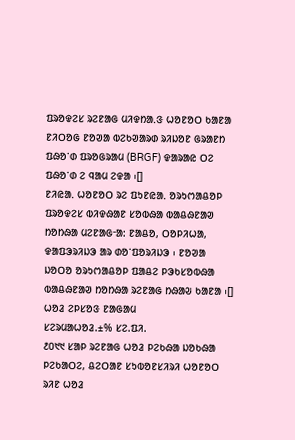ᱯᱨᱚᱫᱮᱥ ᱨᱮᱱᱟᱜ ᱢᱤᱫᱴᱟᱹᱝ ᱦᱚᱱᱚᱛ ᱠᱟᱱᱟ ᱱᱤᱛᱚᱜ ᱱᱚᱣᱟ ᱵᱮᱠᱣᱟᱨᱰ ᱨᱤᱡᱚᱱ ᱜᱨᱟᱱᱴ ᱯᱷᱚᱸᱰ ᱯᱨᱚᱜᱨᱟᱢ (BRGF) ᱫᱟᱨᱟᱭ ᱛᱮ ᱯᱷᱚᱸᱰ ᱮ ᱧᱟᱢ ᱮᱫᱟ ᱾[]
ᱱᱤᱭᱟᱹ ᱦᱚᱱᱚᱛ ᱨᱮ ᱯᱩᱱᱭᱟᱹ ᱚᱨᱩᱬᱟᱪᱚᱞ ᱯᱨᱚᱫᱮᱥ ᱵᱤᱫᱷᱟᱱ ᱥᱚᱵᱷᱟ ᱵᱟᱪᱷᱱᱟᱣ ᱴᱚᱴᱷᱟ ᱢᱮᱱᱟᱜᱼᱟ: ᱱᱟᱪᱚ, ᱛᱚᱞᱤᱦᱟ, ᱫᱟᱯᱳᱨᱤᱡᱳ ᱟᱨ ᱰᱚᱸᱯᱚᱨᱤᱡᱳ ᱾ ᱱᱚᱣᱟ ᱡᱚᱛᱚ ᱚᱨᱩᱬᱟᱪᱚᱞ ᱯᱟᱪᱮ ᱞᱳᱠᱥᱚᱵᱷᱟ ᱵᱟᱪᱷᱱᱟᱣ ᱴᱚᱴᱷᱟ ᱨᱮᱱᱟᱜ ᱴᱷᱟᱶ ᱠᱟᱱᱟ ᱾[]
ᱦᱚᱲ ᱮᱞᱥᱚᱝ ᱱᱟᱜᱟᱢ
ᱥᱮᱨᱢᱟᱦᱚᱲ.±% ᱥᱮ.ᱯᱤ.
᱒᱐᱑᱑ ᱥᱟᱞ ᱨᱮᱱᱟᱜ ᱦᱚᱲ ᱞᱮᱠᱷᱟ ᱡᱚᱠᱷᱟ ᱞᱮᱠᱟᱛᱮ, ᱪᱮᱛᱟᱱ ᱥᱩᱵᱚᱱᱥᱤᱨᱤ ᱦᱚᱱᱚᱛ ᱨᱤᱱ ᱦᱚᱲ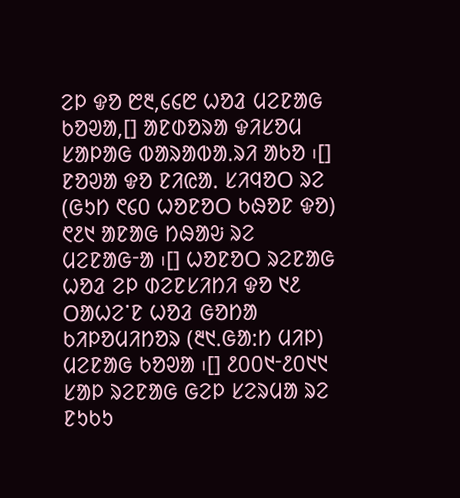ᱮᱞ ᱫᱚ ᱘᱓,᱔᱔᱘ ᱦᱚᱲ ᱢᱮᱱᱟᱜ ᱠᱚᱣᱟ,[] ᱟᱱᱰᱚᱨᱟ ᱫᱤᱥᱚᱢ ᱥᱟᱞᱟᱜ ᱵᱟᱨᱟᱵᱟᱹᱨᱤ ᱟᱠᱚ ᱾[] ᱱᱚᱣᱟ ᱫᱚ ᱱᱤᱭᱟᱹ ᱥᱤᱧᱚᱛ ᱨᱮ (ᱜᱩᱴ ᱖᱔᱐ ᱦᱚᱱᱚᱛ ᱠᱷᱚᱱ ᱫᱚ) ᱖᱒᱑ ᱟᱱᱟᱜ ᱴᱷᱟᱶ ᱨᱮ ᱢᱮᱱᱟᱜᱼᱟ ᱾[] ᱦᱚᱱᱚᱛ ᱨᱮᱱᱟᱜ ᱦᱚᱲ ᱮᱞ ᱰᱮᱱᱥᱤᱴᱤ ᱫᱚ ᱑᱒ ᱛᱟᱦᱮᱸᱱ ᱦᱚᱲ ᱜᱚᱴᱟ ᱠᱤᱞᱚᱢᱤᱴᱚᱨ (᱓᱑ᱹᱜᱟᱺᱴ ᱢᱤᱞ) ᱢᱮᱱᱟᱜ ᱠᱚᱣᱟ ᱾[] ᱒᱐᱐᱑ᱼ᱒᱐᱑᱑ ᱥᱟᱞ ᱨᱮᱱᱟᱜ ᱜᱮᱞ ᱥᱮᱨᱢᱟ ᱨᱮ ᱱᱩᱠᱩ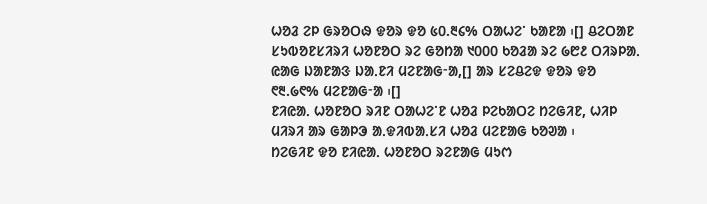ᱦᱚᱲ ᱮᱞ ᱜᱨᱚᱛᱷ ᱫᱚᱨ ᱫᱚ ᱕᱐.᱓᱔% ᱛᱟᱦᱮᱸ ᱠᱟᱱᱟ ᱾[] ᱪᱮᱛᱟᱱ ᱥᱩᱵᱚᱱᱥᱤᱨᱤ ᱦᱚᱱᱚᱛ ᱨᱮ ᱜᱚᱴᱟ ᱑᱐᱐᱐ ᱠᱚᱲᱟ ᱨᱮ ᱙᱘᱒ ᱛᱤᱨᱞᱟᱹ ᱭᱟᱜ ᱡᱟᱱᱟᱝ ᱡᱟᱹᱱᱤ ᱢᱮᱱᱟᱜᱼᱟ,[] ᱟᱨ ᱥᱮᱪᱮᱫ ᱫᱚᱨ ᱫᱚ ᱖᱓.᱙᱖% ᱢᱮᱱᱟᱜᱼᱟ ᱾[]
ᱱᱤᱭᱟᱹ ᱦᱚᱱᱚᱛ ᱨᱤᱱ ᱛᱟᱦᱮᱸᱱ ᱦᱚᱲ ᱞᱮᱠᱟᱛᱮ ᱴᱮᱜᱤᱱ, ᱦᱤᱞ ᱢᱤᱨᱤ ᱟᱨ ᱜᱟᱞᱳ ᱟᱹᱫᱤᱵᱟᱹᱥᱤ ᱦᱚᱲ ᱢᱮᱱᱟᱜ ᱠᱚᱣᱟ ᱾
ᱴᱮᱜᱤᱱ ᱫᱚ ᱱᱤᱭᱟᱹ ᱦᱚᱱᱚᱛ ᱨᱮᱱᱟᱜ ᱢᱩᱬ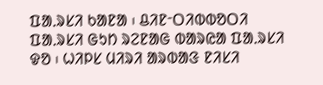ᱯᱟᱹᱨᱥᱤ ᱠᱟᱱᱟ ᱾ ᱪᱤᱱᱼᱛᱤᱵᱵᱚᱛᱤ ᱯᱟᱹᱨᱥᱤ ᱜᱩᱴ ᱨᱮᱱᱟᱜ ᱵᱟᱨᱭᱟ ᱯᱟᱹᱨᱥᱤ ᱫᱚ ᱾ ᱦᱤᱞᱥ ᱢᱤᱨᱤ ᱟᱨᱵᱟᱝ ᱱᱤᱥᱤ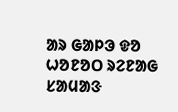ᱟᱨ ᱜᱟᱞᱳ ᱫᱚ ᱦᱚᱱᱚᱛ ᱨᱮᱱᱟᱜ ᱥᱟᱢᱟᱝ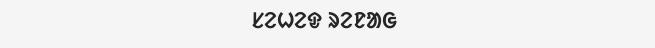ᱥᱮᱦᱮᱫ ᱨᱮᱱᱟᱜ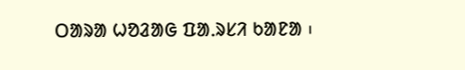ᱛᱟᱨᱟ ᱦᱚᱲᱟᱜ ᱯᱟᱹᱨᱥᱤ ᱠᱟᱱᱟ ᱾